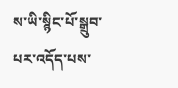ས་ཡི་སྙིང་པོ་སྒྲུབ་པར་འདོད་པས་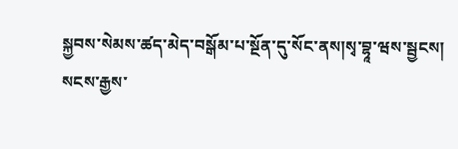སྐྱབས་སེམས་ཚད་མེད་བསྒོམ་པ་སྔོན་དུ་སོང་ནས།སྭ་བྷཱ་ཝས་སྦྱངས།
སངས་རྒྱས་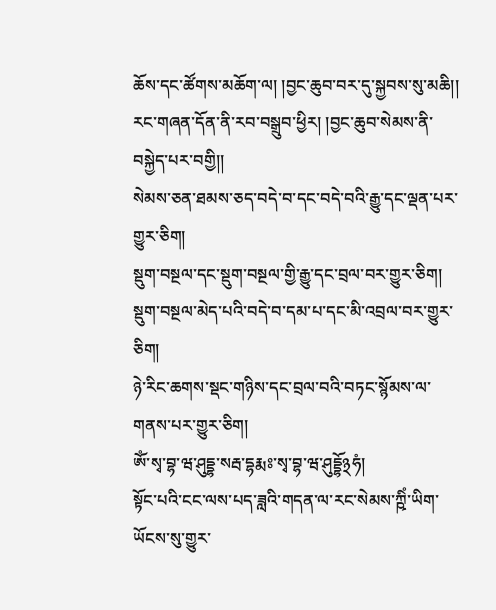ཆོས་དང་ཚོགས་མཆོག་ལ། །བྱང་ཆུབ་བར་དུ་སྐྱབས་སུ་མཆི།།
རང་གཞན་དོན་ནི་རབ་བསྒྲུབ་ཕྱིར། །བྱང་ཆུབ་སེམས་ནི་བསྐྱེད་པར་བགྱི།།
སེམས་ཅན་ཐམས་ཅད་བདེ་བ་དང་བདེ་བའི་རྒྱུ་དང་ལྡན་པར་གྱུར་ཅིག།
སྡུག་བསྔལ་དང་སྡུག་བསྔལ་གྱི་རྒྱུ་དང་བྲལ་བར་གྱུར་ཅིག།
སྡུག་བསྔལ་མེད་པའི་བདེ་བ་དམ་པ་དང་མི་འབྲལ་བར་གྱུར་ཅིག།
ཉེ་རིང་ཆགས་སྡང་གཉིས་དང་བྲལ་བའི་བཏང་སྙོམས་ལ་གནས་པར་གྱུར་ཅིག།
ཨོཾ་སྭ་བྷ་ཝ་ཤུདྡྷ་སརྦ་དྷརྨཿ་སྭ་བྷ་ཝ་ཤུདྡྷོ྅ཧཾ།
སྟོང་པའི་ངང་ལས་པད་ཟླའི་གདན་ལ་རང་སེམས་ཀྵིཾ་ཡིག་ཡོངས་སུ་གྱུར་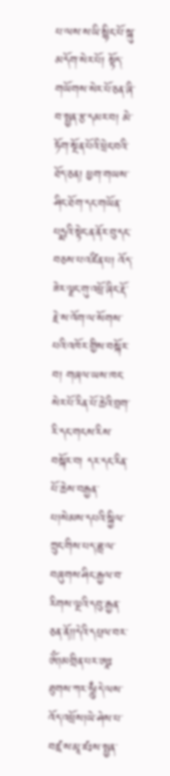པ་ལས་ས་ཡི་སྙིང་པོ་སྐུ་མདོག་སེར་པོ། སྟོད་གཡོགས་སེར་པོ་ཅན་ཞི་བ་སྤྱན་རྩ་དམར་བ། མེ་ཏོག་སྔོན་པོའི་ཕྲེང་བའི་ཐོད་ཅན། ཕྱག་གཡས་ཤིང་ཐོག་དང་གཡོན་པདྨའི་སྟེང་ན་ནོར་བུ་དང་བཅས་པ་འཛིན་པ། འོད་ཟེར་ལྗང་གུ་འཕྲོ་ཞིང་རྡོ་རྗེ་ས་འོག་ལ་སོགས་པའི་འཁོར་གྱིས་བསྐོར་བ། གཞལ་ཡས་ཁང་སེར་པོ་རིན་པོ་ཆེའི་བྲག་རི་དང་གངས་རིས་བསྐོར་བ། དར་དང་རིན་པོ་ཆེས་བརྒྱན་པ།སེམས་དཔའི་སྐྱིལ་ཀྲུང་གིས་པད་ཟླ་ལ་བཞུགས་ཤིང་རྒྱལ་བ་རིགས་ལྔའི་དབུ་རྒྱན་ཅན་ནོ།།དེའི་དཔྲལ་བར་ཨོཾ།མགྲིན་པར་ཨཱཿཐུགས་ཀར་ཧཱུྃ།དེ་ལས་འོད་འཕྲོས།ཡེ་ཤེས་པ་བཛྲ་ས་མཱ་ཛཿས་སྤྱན་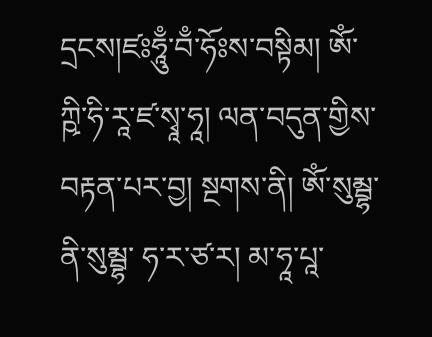དྲངས།ཛཿཧཱུྃ་བྃ་ཧོཿས་བསྟིམ། ཨོཾ་ཀྵི་ཧི་རཱ་ཛ་སྭཱ་ཧཱ། ལན་བདུན་གྱིས་བརྟན་པར་བྱ། སྔགས་ནི། ཨོཾ་སུམྦྷ་ནི་སུམྦྷ་ ཧ་ར་ཙ་ར། མ་ཧཱ་པཱ་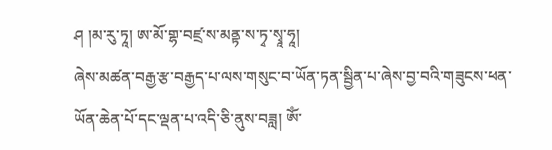ཤ །མ་རུ་ཏཱ། ཨ་མོ་གྷ་བཛྲ་ས་མནྟ་ས་ཏྭ་སྭཱ་ཧཱ།
ཞེས་མཚན་བརྒྱ་རྩ་བརྒྱད་པ་ལས་གསུང་བ་ཡོན་ཏན་སྦྱིན་པ་ཞེས་བྱ་བའི་གཟུངས་ཕན་ཡོན་ཆེན་པོ་དང་ལྡན་པ་འདི་ཅི་ནུས་བཟླ། ཨོཾ་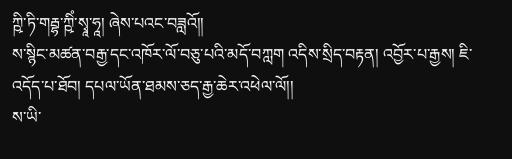ཀྵི་ཏི་གརྦྷ་ཀྵིཾ་སྭཱ་ཧཱ། ཞེས་པའང་བཟླའོ།།
ས་སྙིང་མཚན་བརྒྱ་དང་འཁོར་ལོ་བཅུ་པའི་མདོ་བཀླག འདིས་སྲིད་བརྟན། འབྱོར་པ་རྒྱས། ཇི་འདོད་པ་ཐོབ། དཔལ་ཡོན་ཐམས་ཅད་རྒྱ་ཆེར་འཕེལ་ལོ།།
ས་ཡི་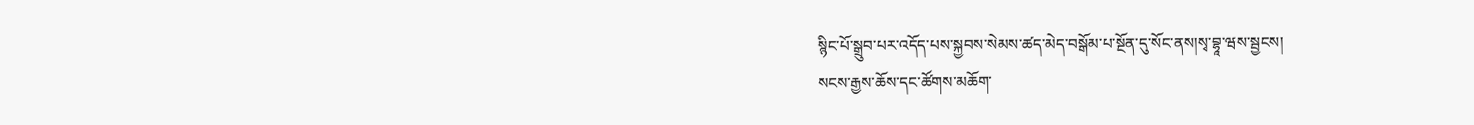སྙིང་པོ་སྒྲུབ་པར་འདོད་པས་སྐྱབས་སེམས་ཚད་མེད་བསྒོམ་པ་སྔོན་དུ་སོང་ནས།སྭ་བྷཱ་ཝས་སྦྱངས།
སངས་རྒྱས་ཆོས་དང་ཚོགས་མཆོག་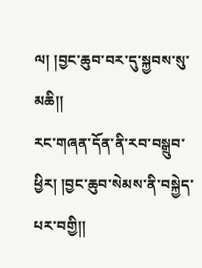ལ། །བྱང་ཆུབ་བར་དུ་སྐྱབས་སུ་མཆི།།
རང་གཞན་དོན་ནི་རབ་བསྒྲུབ་ཕྱིར། །བྱང་ཆུབ་སེམས་ནི་བསྐྱེད་པར་བགྱི།།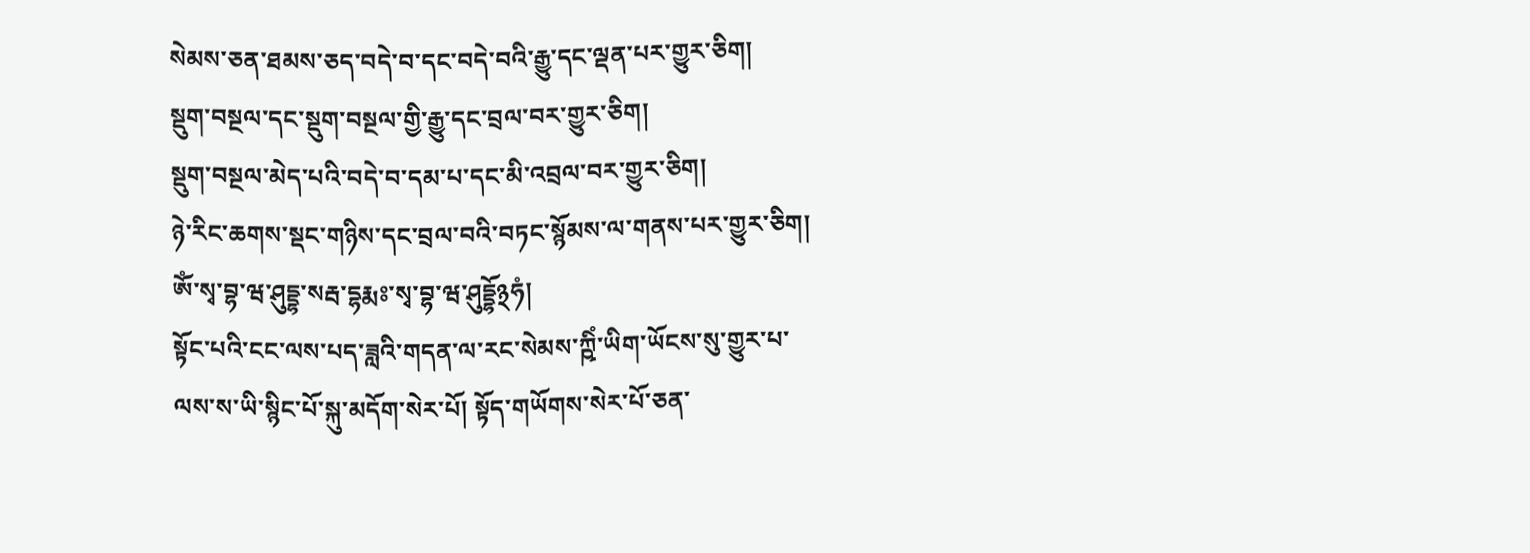སེམས་ཅན་ཐམས་ཅད་བདེ་བ་དང་བདེ་བའི་རྒྱུ་དང་ལྡན་པར་གྱུར་ཅིག།
སྡུག་བསྔལ་དང་སྡུག་བསྔལ་གྱི་རྒྱུ་དང་བྲལ་བར་གྱུར་ཅིག།
སྡུག་བསྔལ་མེད་པའི་བདེ་བ་དམ་པ་དང་མི་འབྲལ་བར་གྱུར་ཅིག།
ཉེ་རིང་ཆགས་སྡང་གཉིས་དང་བྲལ་བའི་བཏང་སྙོམས་ལ་གནས་པར་གྱུར་ཅིག།
ཨོཾ་སྭ་བྷ་ཝ་ཤུདྡྷ་སརྦ་དྷརྨཿ་སྭ་བྷ་ཝ་ཤུདྡྷོ྅ཧཾ།
སྟོང་པའི་ངང་ལས་པད་ཟླའི་གདན་ལ་རང་སེམས་ཀྵིཾ་ཡིག་ཡོངས་སུ་གྱུར་པ་ལས་ས་ཡི་སྙིང་པོ་སྐུ་མདོག་སེར་པོ། སྟོད་གཡོགས་སེར་པོ་ཅན་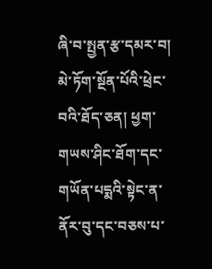ཞི་བ་སྤྱན་རྩ་དམར་བ། མེ་ཏོག་སྔོན་པོའི་ཕྲེང་བའི་ཐོད་ཅན། ཕྱག་གཡས་ཤིང་ཐོག་དང་གཡོན་པདྨའི་སྟེང་ན་ནོར་བུ་དང་བཅས་པ་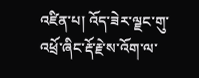འཛིན་པ། འོད་ཟེར་ལྗང་གུ་འཕྲོ་ཞིང་རྡོ་རྗེ་ས་འོག་ལ་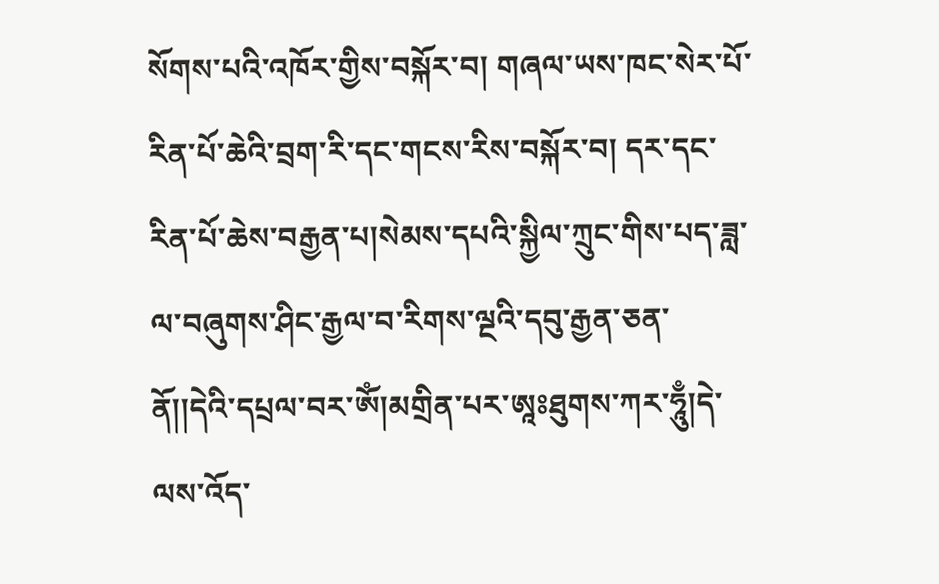སོགས་པའི་འཁོར་གྱིས་བསྐོར་བ། གཞལ་ཡས་ཁང་སེར་པོ་རིན་པོ་ཆེའི་བྲག་རི་དང་གངས་རིས་བསྐོར་བ། དར་དང་རིན་པོ་ཆེས་བརྒྱན་པ།སེམས་དཔའི་སྐྱིལ་ཀྲུང་གིས་པད་ཟླ་ལ་བཞུགས་ཤིང་རྒྱལ་བ་རིགས་ལྔའི་དབུ་རྒྱན་ཅན་ནོ།།དེའི་དཔྲལ་བར་ཨོཾ།མགྲིན་པར་ཨཱཿཐུགས་ཀར་ཧཱུྃ།དེ་ལས་འོད་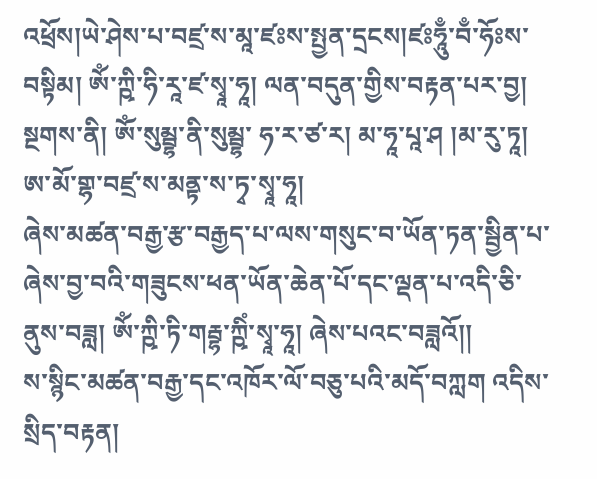འཕྲོས།ཡེ་ཤེས་པ་བཛྲ་ས་མཱ་ཛཿས་སྤྱན་དྲངས།ཛཿཧཱུྃ་བྃ་ཧོཿས་བསྟིམ། ཨོཾ་ཀྵི་ཧི་རཱ་ཛ་སྭཱ་ཧཱ། ལན་བདུན་གྱིས་བརྟན་པར་བྱ། སྔགས་ནི། ཨོཾ་སུམྦྷ་ནི་སུམྦྷ་ ཧ་ར་ཙ་ར། མ་ཧཱ་པཱ་ཤ །མ་རུ་ཏཱ། ཨ་མོ་གྷ་བཛྲ་ས་མནྟ་ས་ཏྭ་སྭཱ་ཧཱ།
ཞེས་མཚན་བརྒྱ་རྩ་བརྒྱད་པ་ལས་གསུང་བ་ཡོན་ཏན་སྦྱིན་པ་ཞེས་བྱ་བའི་གཟུངས་ཕན་ཡོན་ཆེན་པོ་དང་ལྡན་པ་འདི་ཅི་ནུས་བཟླ། ཨོཾ་ཀྵི་ཏི་གརྦྷ་ཀྵིཾ་སྭཱ་ཧཱ། ཞེས་པའང་བཟླའོ།།
ས་སྙིང་མཚན་བརྒྱ་དང་འཁོར་ལོ་བཅུ་པའི་མདོ་བཀླག འདིས་སྲིད་བརྟན།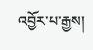འབྱོར་པ་རྒྱས།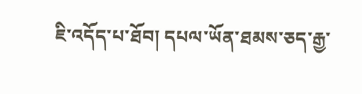ཇི་འདོད་པ་ཐོབ། དཔལ་ཡོན་ཐམས་ཅད་རྒྱ་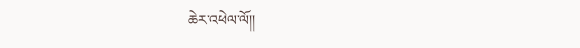ཆེར་འཕེལ་ལོ།།